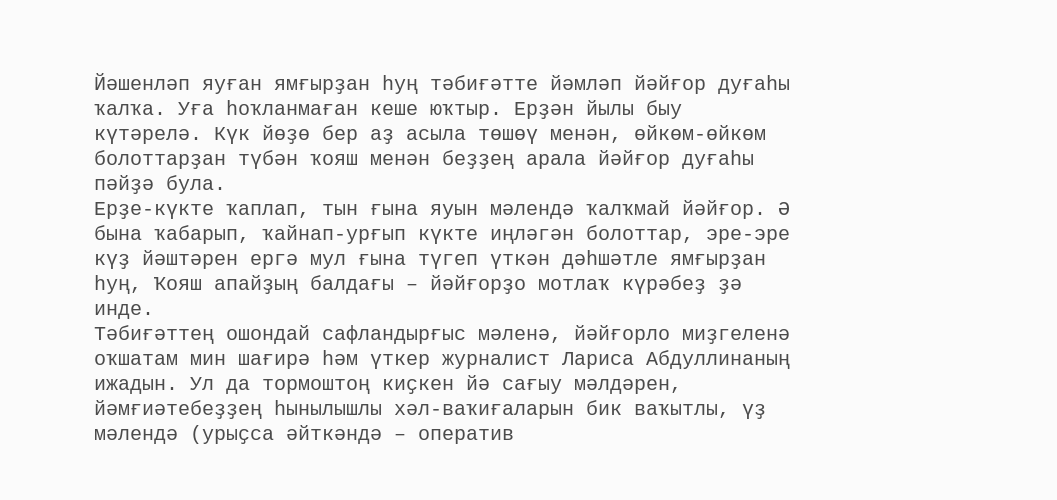Йәшенләп яуған ямғырҙан һуң тәбиғәтте йәмләп йәйғор дуғаһы ҡалҡа. Уға һоҡланмаған кеше юҡтыр. Ерҙән йылы быу күтәрелә. Күк йөҙө бер аҙ асыла төшөү менән, өйкөм-өйкөм болоттарҙан түбән ҡояш менән беҙҙең арала йәйғор дуғаһы пәйҙә була.
Ерҙе-күкте ҡаплап, тын ғына яуын мәлендә ҡалҡмай йәйғор. Ә бына ҡабарып, ҡайнап-урғып күкте иңләгән болоттар, эре-эре күҙ йәштәрен ергә мул ғына түгеп үткән дәһшәтле ямғырҙан һуң, Ҡояш апайҙың балдағы – йәйғорҙо мотлаҡ күрәбеҙ ҙә инде.
Тәбиғәттең ошондай сафландырғыс мәленә, йәйғорло миҙгеленә оҡшатам мин шағирә һәм үткер журналист Лариса Абдуллинаның ижадын. Ул да тормоштоң киҫкен йә сағыу мәлдәрен, йәмғиәтебеҙҙең һынылышлы хәл-ваҡиғаларын бик ваҡытлы, үҙ мәлендә (урыҫса әйткәндә – оператив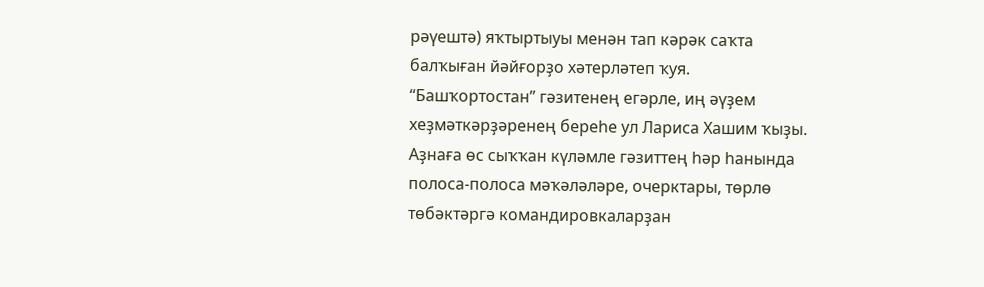рәүештә) яҡтыртыуы менән тап кәрәк саҡта балҡыған йәйғорҙо хәтерләтеп ҡуя.
“Башҡортостан” гәзитенең егәрле, иң әүҙем хеҙмәткәрҙәренең береһе ул Лариса Хашим ҡыҙы. Аҙнаға өс сыҡҡан күләмле гәзиттең һәр һанында полоса-полоса мәҡәләләре, очерктары, төрлө төбәктәргә командировкаларҙан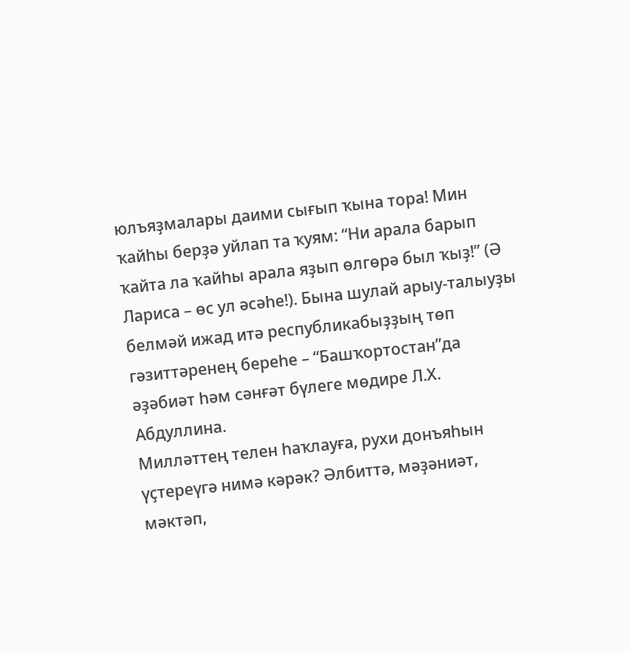юлъяҙмалары даими сығып ҡына тора! Мин ҡайһы берҙә уйлап та ҡуям: “Ни арала барып ҡайта ла ҡайһы арала яҙып өлгөрә был ҡыҙ!” (Ә Лариса – өс ул әсәһе!). Бына шулай арыу-талыуҙы белмәй ижад итә республикабыҙҙың төп гәзиттәренең береһе – “Башҡортостан”да әҙәбиәт һәм сәнғәт бүлеге мөдире Л.Х. Абдуллина.
Милләттең телен һаҡлауға, рухи донъяһын үҫтереүгә нимә кәрәк? Әлбиттә, мәҙәниәт, мәктәп,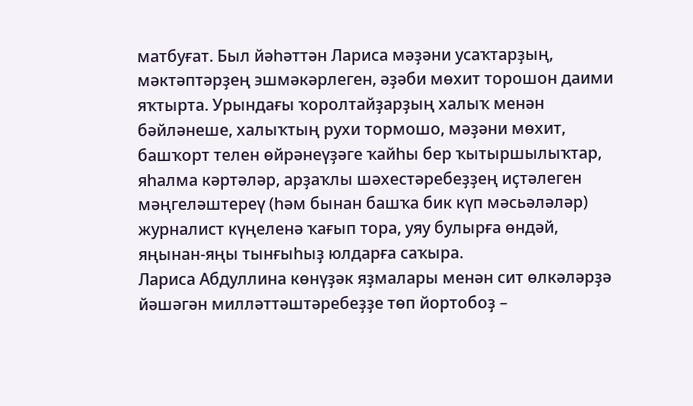матбуғат. Был йәһәттән Лариса мәҙәни усаҡтарҙың, мәктәптәрҙең эшмәкәрлеген, әҙәби мөхит торошон даими яҡтырта. Урындағы ҡоролтайҙарҙың халыҡ менән бәйләнеше, халыҡтың рухи тормошо, мәҙәни мөхит, башҡорт телен өйрәнеүҙәге ҡайһы бер ҡытыршылыҡтар, яһалма кәртәләр, арҙаҡлы шәхестәребеҙҙең иҫтәлеген мәңгеләштереү (һәм бынан башҡа бик күп мәсьәләләр) журналист күңеленә ҡағып тора, уяу булырға өндәй, яңынан-яңы тынғыһыҙ юлдарға саҡыра.
Лариса Абдуллина көнүҙәк яҙмалары менән сит өлкәләрҙә йәшәгән милләттәштәребеҙҙе төп йортобоҙ –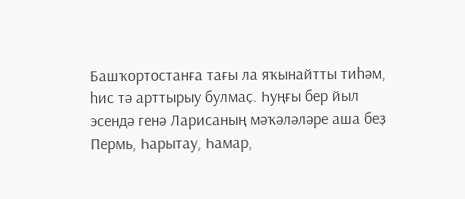Башҡортостанға тағы ла яҡынайтты тиһәм, һис тә арттырыу булмаҫ. Һуңғы бер йыл эсендә генә Ларисаның мәҡәләләре аша беҙ Пермь, Һарытау, Һамар,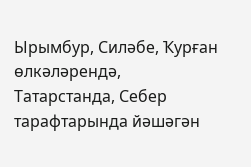Ырымбур, Силәбе, Ҡурған өлкәләрендә, Татарстанда, Себер тарафтарында йәшәгән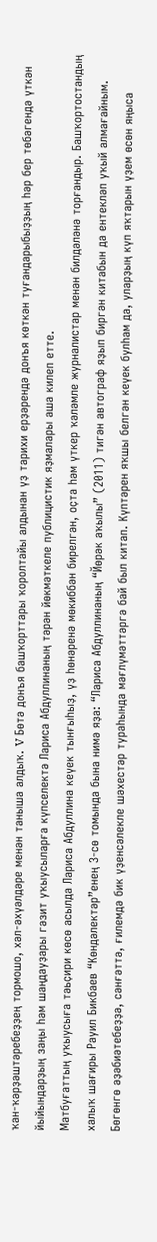ҡан-ҡәрҙәштәребеҙҙең тормошо, хәл-әхүәлдәре менән таныша алдыҡ. V Бөтә донъя башҡорттары ҡоролтайы алдынан үҙ тарихи ерҙәрендә донъя көткән туғандарыбыҙҙың һәр бер төбәгендә үткән йыйындарҙың заңы һәм шаңдауҙары гәзит уҡыусыларға күпселектә Лариса Абдуллинаның тәрән йөкмәткеле публицистик яҙмалары аша килеп етте.
Матбуғаттың уҡыусыға тәьҫири көсө асылда Лариса Абдуллина кеүек тынғыһыҙ, үҙ һөнәренә мөкиббән бирелгән, оҫта һәм үткер ҡәләмле журналистар менән билдәләнә торғандыр. Башҡортостандың халыҡ шағиры Рауил Бикбаев “Көндәлектәр”енең 3-сө томында бына нимә яҙа: “Лариса Абдуллинаның “Йөрәк аҡылы” (2011) тигән автограф яҙып биргән китабын да ентекләп уҡый алмағайным. Бөгөнгө әҙәбиәтебеҙҙә, сәнғәттә, ғилемдә бик үҙенсәлекле шәхестәр тураһында мәғлүмәттәргә бай был китап. Күптәрен яҡшы белгән кеүек булһам да, уларҙың күп яҡтарын үҙем өсөн яңыса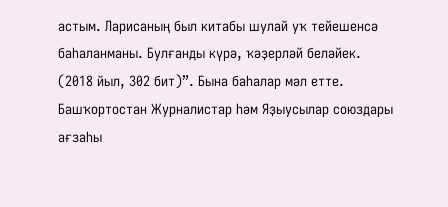астым. Ларисаның был китабы шулай уҡ тейешенсә баһаланманы. Булғанды күрә, ҡәҙерләй беләйек. (2018 йыл, 302 бит)”. Бына баһалар мәл етте.
Башҡортостан Журналистар һәм Яҙыусылар союздары ағзаһы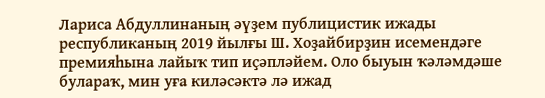Лариса Абдуллинаның әүҙем публицистик ижады республиканың 2019 йылғы Ш. Хоҙайбирҙин исемендәге премияһына лайыҡ тип иҫәпләйем. Оло быуын ҡәләмдәше булараҡ, мин уға киләсәктә лә ижад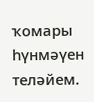ҡомары һүнмәүен теләйем.